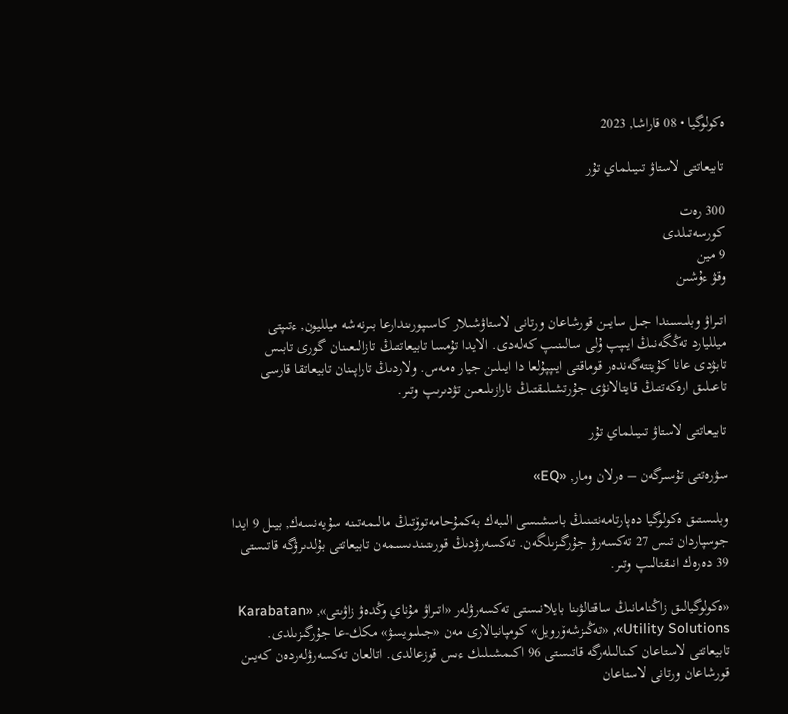ەكولوگيا • 08 قاراشا, 2023

تابيعاتتى لاستاۋ تىيىلماي تۇر

300 رەت
كورسەتىلدى
9 مين
وقۋ ءۇشىن

اتىراۋ وبلىسىندا جىل سايىن قورشاعان ورتانى لاستاۋشىلار كاسىپورىندارعا بىرنەشە ميلليون, ءتىپتى ميلليارد تەڭگەنىڭ ايىپپ ۇلى سالىنىپ كەلەدى. الايدا تۇمسا تابيعاتتىڭ تازالىعىنان گورى تابىس تابۋدى عانا كۇيتتەگەندەر قوماقتى ايىپپۇلعا دا ايىلىن جيار ەمەس. ولاردىڭ تاراپىنان تابيعاتقا قارسى تاعىلىق ارەكەتتىڭ قايتالانۋى جۇرتشىلىقتىڭ نارازىلىعىن تۋدىرىپ وتىر.

تابيعاتتى لاستاۋ تىيىلماي تۇر

سۋرەتتى تۇسىرگەن – ەرلان ومار, «EQ»

وبلىستىق ەكولوگيا دەپارتامەنتىنىڭ باسشىسى الىبەك بەكمۇحامەتوۆتىڭ مالىمەتىنە سۇيەنسەك, بيىل 9 ايدا جوسپاردان تىس 27 تەكسەرۋ جۇرگىزىلگەن. تەكسەرۋدىڭ قورىتىندىسىمەن تابيعاتتى بۇلدىرۋگە قاتىستى 39 دەرەك انىقتالىپ وتىر.

«ەكولوگيالىق زاڭنامانىڭ ساقتالۋىنا بايلانىستى تەكسەرۋلەر «اتىراۋ مۇناي وڭدەۋ زاۋىتى», «Karabatan Utility Solutions», «تەڭىزشەۆرويل» كومپانيالارى مەن «جىلىويسۋ» مكك-عا جۇرگىزىلدى. تابيعاتتى لاستاعان كىنالىلەرگە قاتىستى 96 اكىمشىلىك ءىس قوزعالدى. اتالعان تەكسەرۋلەردەن كەيىن قورشاعان ورتانى لاستاعان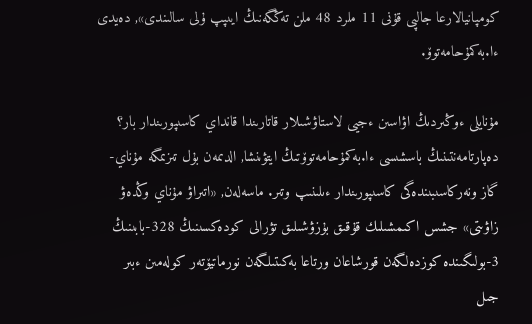كومپانيالارعا جالپى قۇنى 11 ملرد 48 ملن تەڭگەنىڭ ايىپپ ۇلى سالىندى», دەيدى ءا.بەكمۇحامەتوۆ.

مۇنايلى ءوڭىردىڭ اۋاسىن ءجيى لاستاۋشىلار قاتارىندا قانداي كاسىپورىندار بار؟ دەپارتامەنتىنىڭ باسشىسى ءا.بەكمۇحامەتوۆتىڭ ايتۋىنشا, الدىمەن بۇل تىزىمگە مۇناي-گاز ونەركاسىبىندەگى كاسىپورىندار ءىلىنىپ وتىر. ماسەلەن, «اتىراۋ مۇناي وڭدەۋ زاۋىتى» جشس اكىمشىلىك قۇقىق بۇزۋشىلىق تۋرالى كودەكسىنىڭ 328-بابىنىڭ 3-بولىگىندە كوزدەلگەن قورشاعان ورتاعا بەكىتىلگەن نورماتيۆتەر كولەمىن ءبىر جىل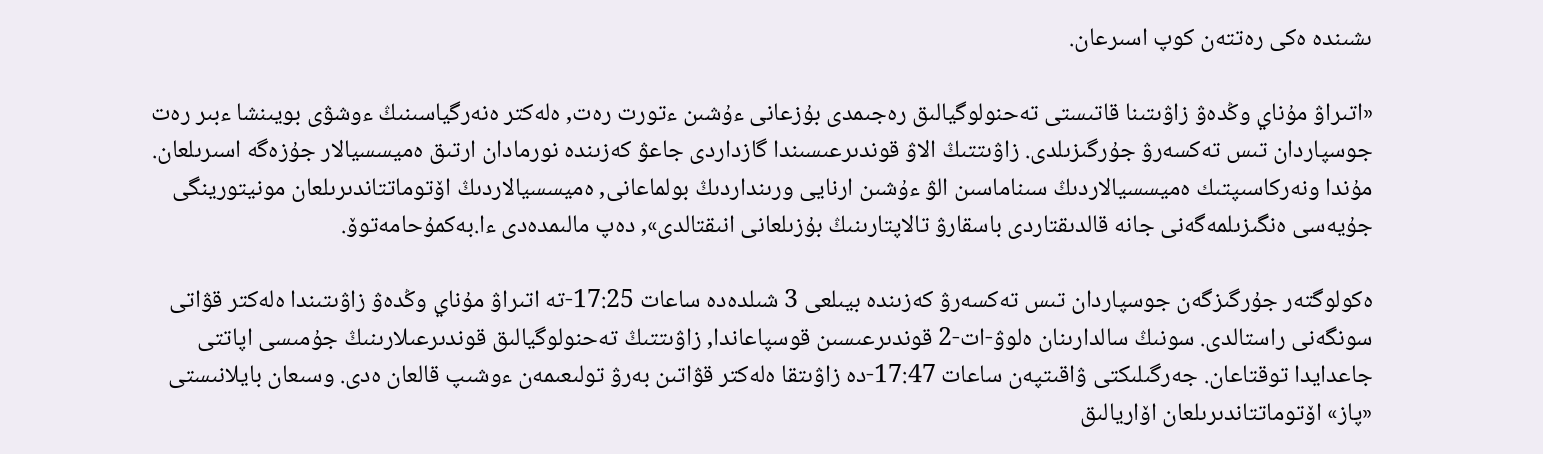ىشىندە ەكى رەتتەن كوپ اسىرعان.

«اتىراۋ مۇناي وڭدەۋ زاۋىتىنا قاتىستى تەحنولوگيالىق رەجىمدى بۇزعانى ءۇشىن ءتورت رەت, ەلەكتر ەنەرگياسىنىڭ ءوشۋى بويىنشا ءبىر رەت جوسپاردان تىس تەكسەرۋ جۇرگىزىلدى. زاۋىتتىڭ الاۋ قوندىرعىسىندا گازداردى جاعۋ كەزىندە نورمادان ارتىق ەميسسيالار جۇزەگە اسىرىلعان. مۇندا ونەركاسىپتىك ەميسسيالاردىڭ سىناماسىن الۋ ءۇشىن ارنايى ورىنداردىڭ بولماعانى, ەميسسيالاردىڭ اۆتوماتتاندىرىلعان مونيتورينگى جۇيەسى ەنگىزىلمەگەنى جانە قالدىقتاردى باسقارۋ تالاپتارىنىڭ بۇزىلعانى انىقتالدى», دەپ مالىمدەدى ءا.بەكمۇحامەتوۆ.

ەكولوگتەر جۇرگىزگەن جوسپاردان تىس تەكسەرۋ كەزىندە بيىلعى 3 شىلدەدە ساعات 17:25-تە اتىراۋ مۇناي وڭدەۋ زاۋىتىندا ەلەكتر قۋاتى سونگەنى راستالدى. سونىڭ سالدارىنان ەلوۋ-ات-2 قوندىرعىسىن قوسپاعاندا, زاۋىتتىڭ تەحنولوگيالىق قوندىرعىلارىنىڭ جۇمىسى اپاتتى جاعدايدا توقتاعان. جەرگىلىكتى ۋاقىتپەن ساعات 17:47-دە زاۋىتقا ەلەكتر قۋاتىن بەرۋ تولىعىمەن ءوشىپ قالعان ەدى. وسىعان بايلانىستى «پاز» اۆتوماتتاندىرىلعان اۆاريالىق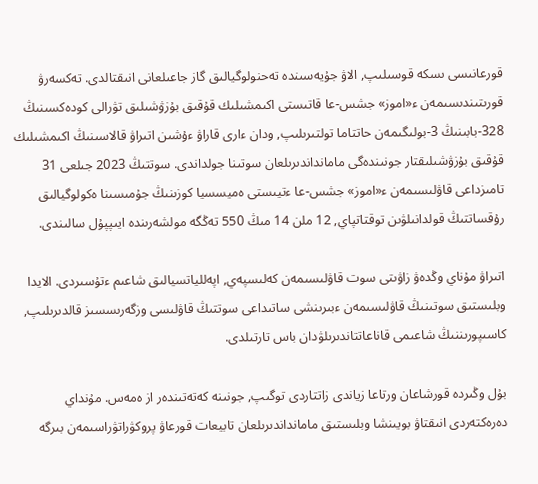قورعانىسى ىسكە قوسىلىپ, الاۋ جۇيەسىندە تەحنولوگيالىق گاز جاعىلعانى انىقتالدى. تەكسەرۋ قورىتىندىسىمەن ء«اموز» جشس-عا قاتىستى اكىمشىلىك قۇقىق بۇزۋشىلىق تۋرالى كودەكسىنىڭ 328-بابىنىڭ 3-بولىگىمەن حاتتاما تولتىرىلىپ, ودان ءارى قاراۋ ءۇشىن اتىراۋ قالاسىنىڭ اكىمشىلىك قۇقىق بۇزۋشىلىقتار جونىندەگى مامانداندىرىلعان سوتىنا جولداندى. سوتتىڭ 2023 جىلعى 31 تامىزداعى قاۋلىسىمەن ء«اموز» جشس-عا ءتيىستى ەميسسيا كوزىنىڭ جۇمىسىنا ەكولوگيالىق رۇقساتتىڭ قولدانىلۋىن توقتاتپاي, 12 ملن 14 مىڭ 550 تەڭگە مولشەرىندە ايىپپۇل سالىندى.

اتىراۋ مۇناي وڭدەۋ زاۋىتى سوت قاۋلىسىمەن كەلىسپەي, اپەللياتسيالىق شاعىم ءتۇسىردى. الايدا وبلىستىق سوتىنىڭ قاۋلىسىمەن ءبىرىنشى ساتىداعى سوتتىڭ قاۋلىسى وزگەرىسسىز قالدىرىلىپ, كاسىپورىننىڭ شاعىمى قاناعاتتاندىرىلۋدان باس تارتىلدى.

بۇل وڭىردە قورشاعان ورتاعا زياندى زاتتاردى توگىپ, جونىنە كەتەتىندەر از ەمەس. مۇنداي دەرەكتەردى انىقتاۋ بويىنشا وبلىستىق مامانداندىرىلعان تابيعات قورعاۋ پروكۋراتۋراسىمەن بىرگە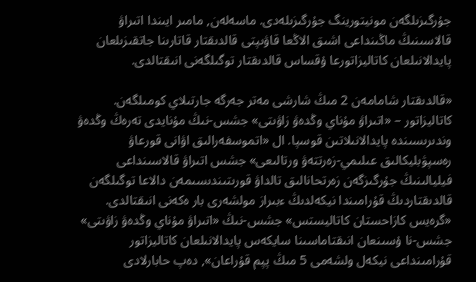جۇرگىزىلگەن مونيتورينگ جۇرگىزىلەدى. ماسەلەن, مامىر ايىندا اتىراۋ قالاسىنىڭ ماڭىنداعى اشىق الاڭعا قاۋىپتى قالدىقتار قاتارىنا جاتقىزىلعان پايدالانىلعان كاتاليزاتورعا ۇقساس قالدىقتار توگىلگەنى انىقتالدى.

«قالدىقتار شامامەن 2 مىڭ شارشى مەتر جەرگە جارتىلاي كومىلگەن. كاتاليزاتور – «اتىراۋ مۇناي وڭدەۋ زاۋىتى» جشس-نىڭ مۇنايدى تەرەڭ وڭدەۋ وندىرىسىندە پايدالانىلاتىن قوسپا. ال «اتموسفەرالىق اۋانى قورعاۋ رەسپۋبليكالىق عىلىمي-زەرتتەۋ ورتالىعى» جشس اتىراۋ قالاسىنداعى فيليالىنىڭ جۇرگىزگەن زەرتحانالىق تالداۋ قورىتىندىسىمەن دالاعا توگىلگەن قالدىقتاردىڭ قۇرامىندا نيكەلدىڭ ءبىراز مولشەرى بار ەكەنى انىقتالدى. «گرەيس كازاحستان كاتاليستس» جشس-نىڭ «اتىراۋ مۇناي وڭدەۋ زاۋىتى» جشس-نا ۇسىنعان انىقتاماسىنا سايكەس پايدالانىلعان كاتاليزاتور قۇرامىنداعى نيكەل ولشەمى 5 مىڭ پپم قۇراعان», دەپ حابارلادى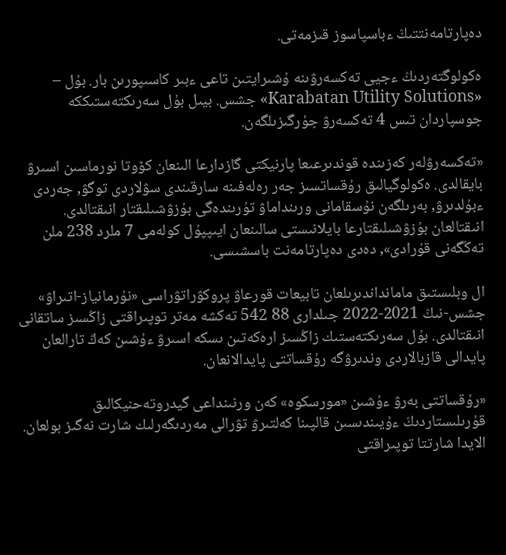دەپارتامەنتتىڭ ءباسپاسوز قىزمەتى.

ەكولوگتەردىڭ ءجيى تەكسەرۋىنە ۇشىرايتىن تاعى ءبىر كاسىپورىن بار. بۇل – «Karabatan Utility Solutions» جشس. بيىل بۇل سەرىكتەستىككە جوسپاردان تىس 4 تەكسەرۋ جۇرگىزىلگەن.

«تەكسەرۋلەر كەزىندە قوندىرعىعا پارنيكتى گازدارعا الىنعان كۆوتا نورماسىن اسىرۋ بايقالدى. ەكولوگيالىق رۇقساتسىز جەر رەلەفىنە سارقىندى سۋلاردى توگۋ, جەردى ءبۇلدىرۋ, بەرىلگەن نۇسقامانى ورىنداماۋ تۇرىندەگى بۇزۋشىلىقتار انىقتالدى. انىقتالعان بۇزۋشىلىقتارعا بايلانىستى سالىنعان ايىپپۇل كولەمى 7 ملرد 238 ملن تەڭگەنى قۇرادى», دەدى دەپارتامەنت باسشىسى.

ال وبلىستىق مامانداندىرىلعان تابيعات قورعاۋ پروكۋراتۋراسى «نۇرمانياز-اتىراۋ» جشس-نىڭ 2021-2022 جىلدارى 88 542 تەكشە مەتر توپىراقتى زاڭسىز ساتقانى انىقتالدى. بۇل سەرىكتەستىك زاڭسىز ارەكەتىن ىسكە اسىرۋ ءۇشىن كەڭ تارالعان پايدالى قازبالاردى وندىرۋگە رۇقساتتى پايدالانعان.

«رۇقساتتى بەرۋ ءۇشىن «مورسكوە» كەن ورنىنداعى گيدروتەحنيكالىق قۇرىلىستاردىڭ ءۇيىندىسىن قالپىنا كەلتىرۋ تۋرالى مەردىگەرلىك شارت نەگىز بولعان. الايدا شارتتا توپىراقتى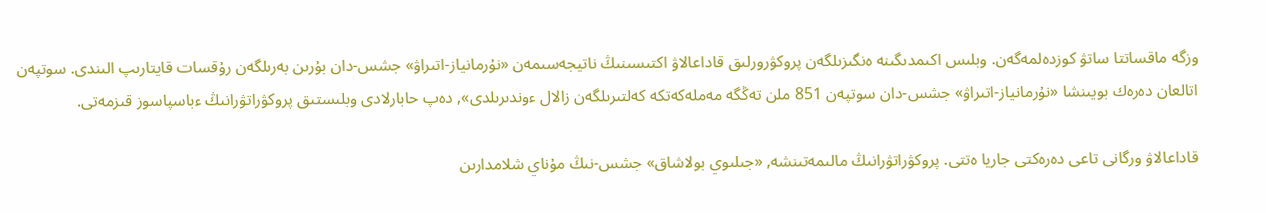وزگە ماقساتتا ساتۋ كوزدەلمەگەن. وبلىس اكىمدىگىنە ەنگىزىلگەن پروكۋرورلىق قاداعالاۋ اكتىسىنىڭ ناتيجەسىمەن «نۇرمانياز-اتىراۋ» جشس-دان بۇرىن بەرىلگەن رۇقسات قايتارىپ الىندى. سوتپەن اتالعان دەرەك بويىنشا «نۇرمانياز-اتىراۋ» جشس-دان سوتپەن 851 ملن تەڭگە مەملەكەتكە كەلتىرىلگەن زالال ءوندىرىلدى», دەپ حابارلادى وبلىستىق پروكۋراتۋرانىڭ ءباسپاسوز قىزمەتى.

قاداعالاۋ ورگانى تاعى دەرەكتى جاريا ەتتى. پروكۋراتۋرانىڭ مالىمەتىنشە, «جىلىوي بولاشاق» جشس-نىڭ مۇناي شلامدارىن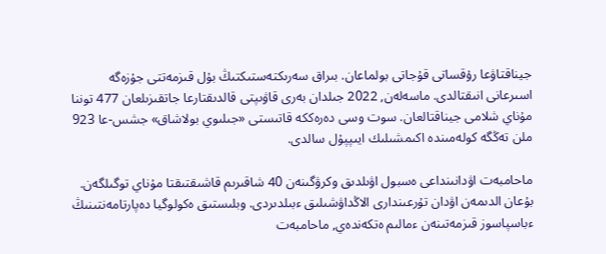جيناقتاۋعا رۇقساتى قۇجاتى بولماعان. بىراق سەرىكتەستىكتىڭ بۇل قىزمەتتى جۇزەگە اسىرعانى انىقتالدى. ماسەلەن, 2022 جىلدان بەرى قاۋىپتى قالدىقتارعا جاتقىزىلعان 477 توننا مۇناي شلامى جيناقتالعان. سوت وسى دەرەككە قاتىستى «جىلىوي بولاشاق» جشس-عا 923 ملن تەڭگە كولەمىندە اكىمشىلىك ايىپپۇل سالدى.

ماحامبەت اۋدانىنداعى ەسبول اۋىلدىق وكرۋگىنەن 40 شاقىرىم قاشىقتىقتا مۇناي توگىلگەن. بۇعان الدىمەن اۋدان تۇرعىندارى الاڭداۋشىلىق ءبىلدىردى. وبلىستىق ەكولوگيا دەپارتامەنتىنىڭ ءباسپاسوز قىزمەتىنەن ءمالىم ەتكەندەي, ماحامبەت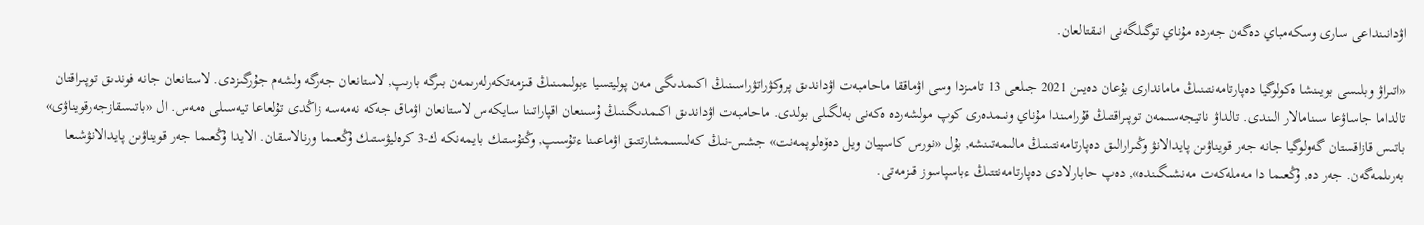اۋدانىنداعى سارى وسكەمباي دەگەن جەردە مۇناي توگىلگەنى انىقتالعان.

«اتىراۋ وبلىسى بويىنشا ەكولوگيا دەپارتامەنتىنىڭ ماماندارى بۇعان دەيىن 2021 جىلعى 13 تامىزدا وسى اۋماققا ماحامبەت اۋداندىق پروكۋراتۋراسىنىڭ اكىمدىگى مەن پوليتسيا ءبولىمىنىڭ قىزمەتكەرلەرىمەن بىرگە بارىپ, لاستانعان جەرگە ولشەم جۇرگىزدى. لاستانعان جانە فوندىق توپىراقتان تالداما جاساۋعا سىنامالار الىندى. تالداۋ ناتيجەسىمەن توپىراقتىڭ قۇرامىندا مۇناي ونىمدەرى كوپ مولشەردە ەكەنى بەلگىلى بولدى. ماحامبەت اۋداندىق اكىمدىگىنىڭ ۇسىنعان اقپاراتىنا سايكەس لاستانعان اۋماق جەكە نەمەسە زاڭدى تۇلعاعا تيەسىلى ەمەس. ال «باتىسقازجەرقويناۋى» باتىس قازاقستان گەولوگيا جانە جەر قويناۋىن پايدالانۋ وڭىرارالىق دەپارتامەنتىنىڭ مالىمەتىنشە, بۇل «نورس كاسپيان ويل دەۆەلوپمەنت» جشس-نىڭ كەلىسىمشارتتىق اۋماعىنا ءتۇسىپ, وڭتۇستىك بايمەنكە ك-3 كرەليۋستىك ۇڭعىما ورنالاسقان. الايدا ۇڭعىما جەر قويناۋىن پايدالانۋشىعا بەرىلمەگەن. جەر دە, ۇڭعىما دا مەملەكەت مەنشىگىندە», دەپ حابارلادى دەپارتامەنتتىڭ ءباسپاسوز قىزمەتى.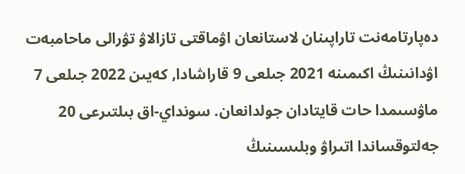دەپارتامەنت تاراپىنان لاستانعان اۋماقتى تازالاۋ تۋرالى ماحامبەت اۋدانىنىڭ اكىمىنە 2021 جىلعى 9 قاراشادا, كەيىن 2022 جىلعى 7 ماۋسىمدا حات قايتادان جولدانعان. سونداي-اق بىلتىرعى 20 جەلتوقساندا اتىراۋ وبلىسىنىڭ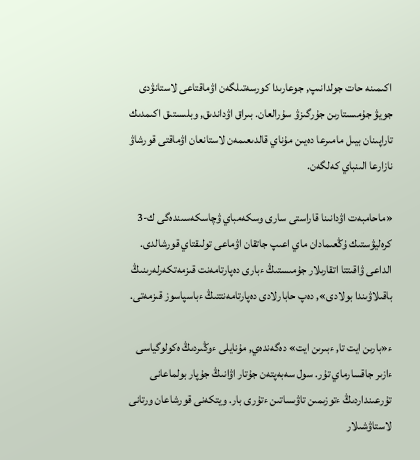اكىمىنە حات جولدانىپ, جوعارىدا كورسەتىلگەن اۋماقتاعى لاستانۋدى جويۋ جۇمىستارىن جۇرگىزۋ سۇرالعان. بىراق اۋداندىق, وبلىستىق اكىمدىك تاراپىنان بيىل مامىرعا دەيىن مۇناي قالدىعىمەن لاستانعان اۋماقتى قورشاۋ نازارعا الىنباي كەلگەن.

«ماحامبەت اۋدانىنا قاراستى سارى وسكەمباي ۋچاسكەسىندەگى ك-3 كرەليۋستىك ۇڭعىمادان ماي اعىپ جاتقان اۋماعى تولىقتاي قورشالدى. الداعى ۋاقىتتا اتقارىلار جۇمىستىڭ ءبارى دەپارتامەنت قىزمەتكەرلەرىنىڭ باقىلاۋىندا بولادى», دەپ حابارلادى دەپارتامەنتتىڭ ءباسپاسوز قىزمەتى.

ء«بارىن ايت تا, ءبىرىن ايت» دەگەندەي, مۇنايلى ءوڭىردىڭ ەكولوگياسى ءازىر جاقسارماي تۇر. سول سەبەپتەن جۇتار اۋانىڭ جۇپار بولماعانى تۇرعىنداردىڭ ءتوزىمىن تاۋىساتىن ءتۇرى بار. ويتكەنى قورشاعان ورتانى لاستاۋشىلار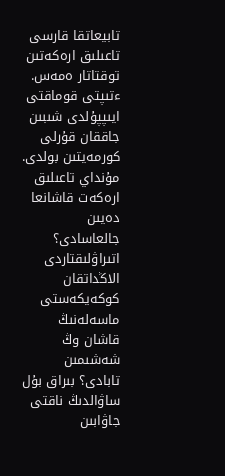تابيعاتقا قارسى تاعىلىق ارەكەتىن توقتاتار ەمەس. ءتىپتى قوماقتى ايىپپۇلدى شىبىن جاققان قۇرلى كورمەيتىن بولدى. مۇنداي تاعىلىق ارەكەت قاشانعا دەيىن جالعاسادى؟ اتىراۋلىقتاردى الاڭداتقان كوكەيكەستى ماسەلەنىڭ قاشان وڭ شەشىمىن تابادى؟ بىراق بۇل ساۋالدىڭ ناقتى جاۋابىن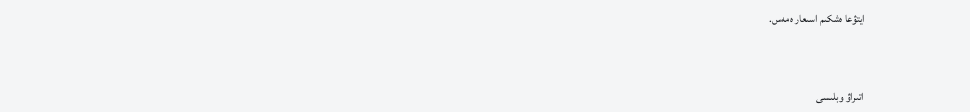ايتۋعا ەشكىم اسىعار ەمەس.



اتىراۋ وبلىسى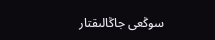سوڭعى جاڭالىقتار